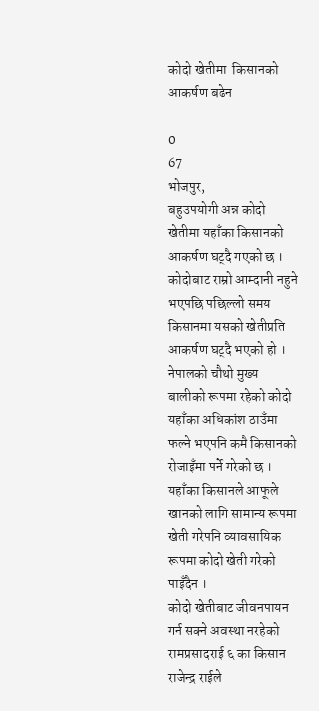कोदो खेतीमा  किसानको आकर्षण बढेन

0
67
भोजपुर,
बहुउपयोगी अन्न कोदो खेतीमा यहाँका किसानको आकर्षण घट्दै गएको छ । कोदोबाट राम्रो आम्दानी नहुने भएपछि पछिल्लो समय किसानमा यसको खेतीप्रति आकर्षण घट्दै भएको हो ।
नेपालको चौथो मुख्य बालीको रूपमा रहेको कोदो यहाँका अधिकांश ठाउँमा फल्ने भएपनि कमै किसानको रोजाइँमा पर्ने गरेको छ । यहाँका किसानले आफूले खानको लागि सामान्य रूपमा खेती गरेपनि व्यावसायिक रूपमा कोदो खेती गरेको पाइँदैन ।
कोदो खेतीबाट जीवनपायन गर्न सक्ने अवस्था नरहेको रामप्रसादराई ६ का किसान राजेन्द्र राईले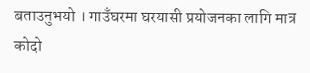बताउनुभयो । गाउँघरमा घरयासी प्रयोजनका लागि मात्र कोदो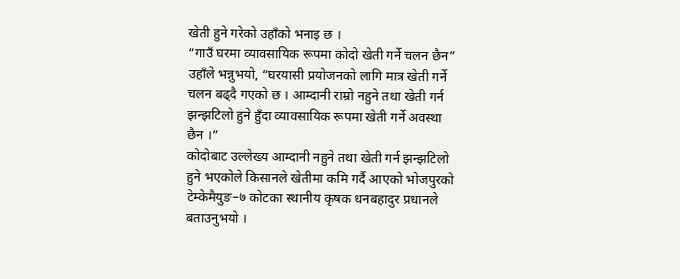खेती हुने गरेको उहाँको भनाइ छ ।
“गाउँ घरमा व्यावसायिक रूपमा कोदो खेती गर्ने चलन छैन” उहाँले भन्नुभयो, “घरयासी प्रयोजनको लागि मात्र खेती गर्ने चलन बढ्दै गएको छ । आम्दानी राम्रो नहुने तथा खेती गर्न झन्झटिलो हुने हुँदा व्यावसायिक रूपमा खेती गर्ने अवस्था छैन ।”
कोदोबाट उल्लेख्य आम्दानी नहुने तथा खेती गर्न झन्झटिलो हुने भएकोले किसानले खेतीमा कमि गर्दै आएको भोजपुरको टेम्केमैयुङ–७ कोटका स्थानीय कृषक धनबहादुर प्रधानले बताउनुभयो ।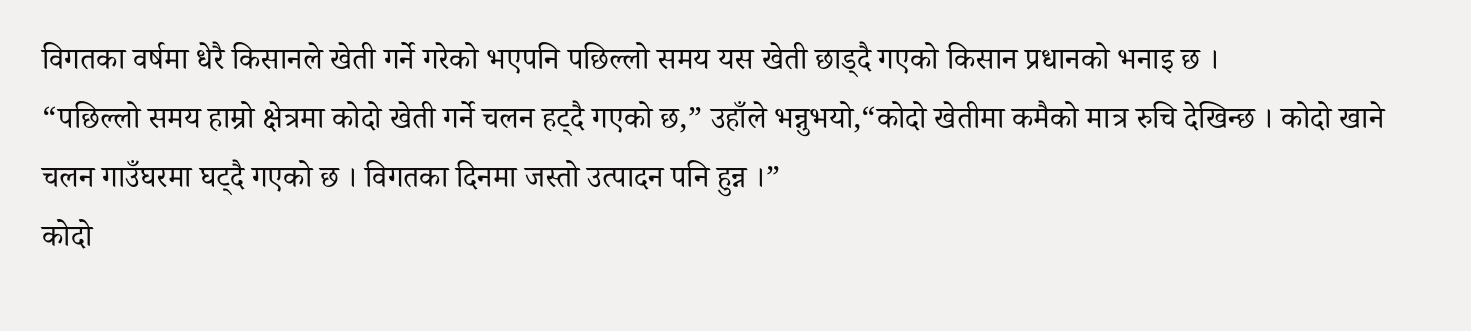विगतका वर्षमा धेरै किसानले खेती गर्ने गरेको भएपनि पछिल्लो समय यस खेती छाड्दै गएको किसान प्रधानको भनाइ छ ।
“पछिल्लो समय हाम्रो क्षेत्रमा कोदो खेती गर्ने चलन हट्दै गएको छ,” उहाँले भन्नुभयो,“कोदो खेतीमा कमैको मात्र रुचि देखिन्छ । कोदो खाने चलन गाउँघरमा घट्दै गएको छ । विगतका दिनमा जस्तो उत्पादन पनि हुन्न ।”
कोदो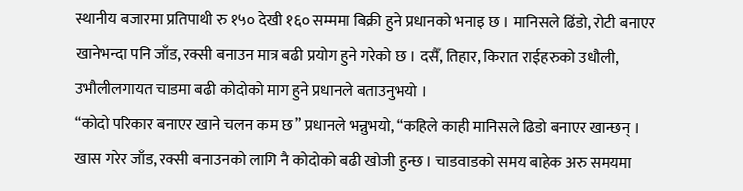स्थानीय बजारमा प्रतिपाथी रु १५० देखी १६० सम्ममा बिक्री हुने प्रधानको भनाइ छ । मानिसले ढिंडो, रोटी बनाएर खानेभन्दा पनि जाँड, रक्सी बनाउन मात्र बढी प्रयोग हुने गरेको छ । दसैँ, तिहार, किरात राईहरुको उधौली, उभौलीलगायत चाडमा बढी कोदोको माग हुने प्रधानले बताउनुभयो ।
“कोदो परिकार बनाएर खाने चलन कम छ” प्रधानले भन्नुभयो, “कहिले काही मानिसले ढिडो बनाएर खान्छन् । खास गरेर जाँड, रक्सी बनाउनको लागि नै कोदोको बढी खोजी हुन्छ । चाडवाडको समय बाहेक अरु समयमा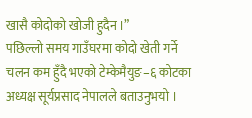खासै कोदोको खोजी हुदैन ।”
पछिल्लो समय गाउँघरमा कोदो खेती गर्ने चलन कम हुँदै भएको टेम्केमैयुङ–६ कोटका अध्यक्ष सूर्यप्रसाद नेपालले बताउनुभयो ।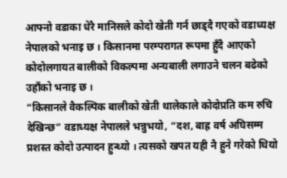आफ्नो वडाका धेरै मानिसले कोदो खेती गर्न छाड्दै गएको वडाध्यक्ष नेपालको भनाइ छ । किसानमा परम्परागत रूपमा हुँदै आएको कोदोलगायत बालीको विकल्पमा अन्यबाली लगाउने चलन बढेको उहाँको भनाइ छ ।
“किसानले वैकल्पिक बालीको खेती थालेकाले कोदोप्रति कम रुचि देखिन्छ” वडाध्यक्ष नेपालले भन्नुभयो, “दश, बाह्र वर्ष अघिसम्म प्रशस्त कोदो उत्पादन हुन्थ्यो । त्यसको खपत यही नै हुने गरेको थियो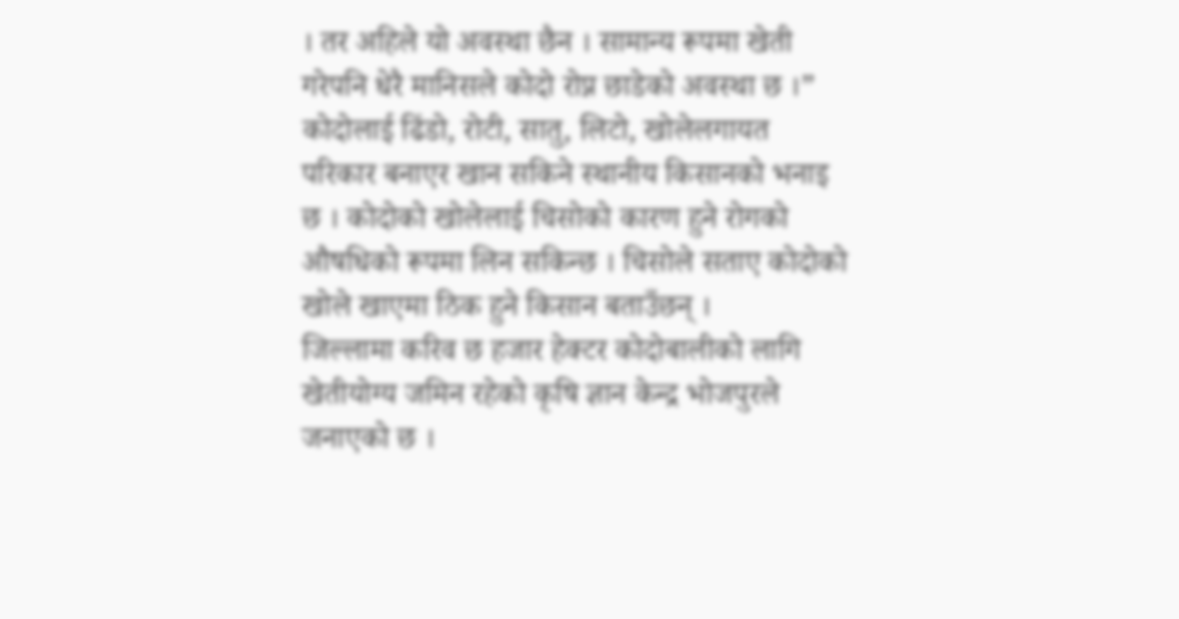। तर अहिले यो अवस्था छैन । सामान्य रूपमा खेती गरेपनि धेरै मानिसले कोदो रोप्न छाडेको अवस्था छ ।”
कोदोलाई ढिंडो, रोटी, सातु, लिटो, खोलेलगायत परिकार बनाएर खान सकिने स्थानीय किसानको भनाइ छ । कोदोको खोलेलाई चिसोको कारण हुने रोगको औषधिको रूपमा लिन सकिन्छ । चिसोले सताए कोदोको खोले खाएमा ठिक हुने किसान बताउँछन् ।
जिल्लामा करिव छ हजार हेक्टर कोदोबालीको लागि खेतीयोग्य जमिन रहेको कृषि ज्ञान केन्द्र भोजपुरले जनाएको छ ।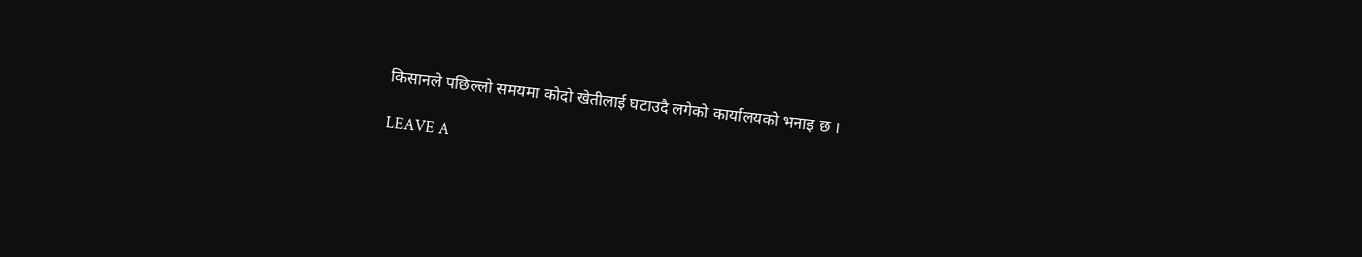किसानले पछिल्लो समयमा कोदो खेतीलाई घटाउदै लगेको कार्यालयको भनाइ छ ।

LEAVE A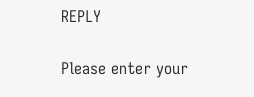REPLY

Please enter your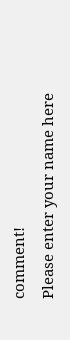comment!
Please enter your name here